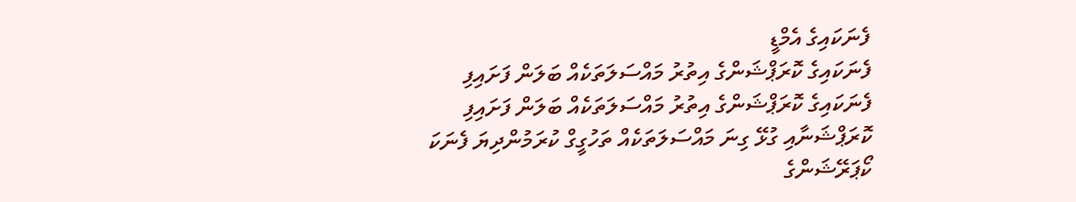ފެނަކައިގެ އެމްޑީ
ފެނަކައިގެ ކޮރަޕްޝަންގެ އިތުރު މައްސަލަތަކެއް ބަލަން ފަށައިފި
ފެނަކައިގެ ކޮރަޕްޝަންގެ އިތުރު މައްސަލަތަކެއް ބަލަން ފަށައިފި
ކޮރަޕްޝަނާއި ގުޅޭ ގިނަ މައްސަލަތަކެއް ތަހުގީގް ކުރަމުންދިޔަ ފެނަކަ ކޯޕަރޭޝަންގެ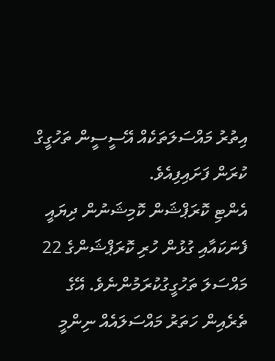އިތުރު މައްސަލަތަކެއް އޭސީސީން ތަހުގީގް ކުރަން ފަށައިފިއެވެ.
އެންޓި ކޮރަޕްޝަން ކޮމިޝަނުން ދިޔައީ ފެނަކައާއި ގުޅުން ހުރި ކޮރަޕްޝަންގެ 22 މައްސަލަ ތަހުގީގުކުރަމުންނެވެ. އޭގެ ތެރެއިން ހަތަރު މައްސަލައެއް ނިންމީ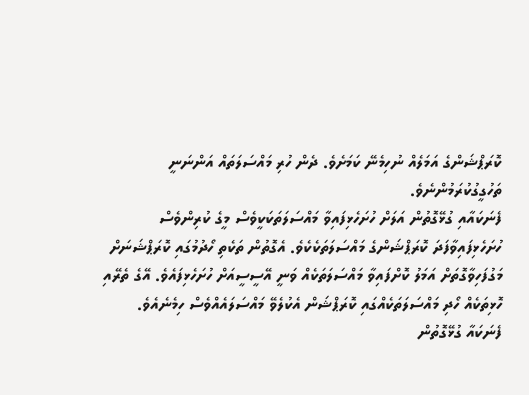ކޮރަޕްޝަންގެ އަމަލެއް ނުހިމެނޭ ކަމަށެވެ. ދެން ހުރި މައްސަލަތައް އަންނަނީ ތަހުގީގުކުރަމުންނެވެ.
ފެނަކައާއި ގުޅޭގޮތުން އަލަށް ހުށަހެޅިފައިވާ މައްސަލަތަކަކީވެސް މީގެ ކުރިންވެސް ހުށަހެޅިފައިވާފަދަ ކޮރަޕްޝަންގެ މައްސަލަތަކެކެވެ. އެގޮތުން ތަކެތި ހޯދުމުގައި ކޮރަޕްޝަނަށް މަގުފަހިވާގޮތަށް އަމަލު ކޮށްފައިވާ މައްސަލަތަކެއް ވަނީ އޭސީސީއަށް ހުށަހެޅިފައެވެ. އޭގެ ތެރޭއި ހޮޅިތަކެއް ހޯދި މައްސަލަތަކެއްގައި ކޮރަޕްޝަން އެކުލެވޭ މައްސަލައެއްވެސް ހިމެނެއެވެ.
ފެނަކައާ ގުޅޭގޮތުން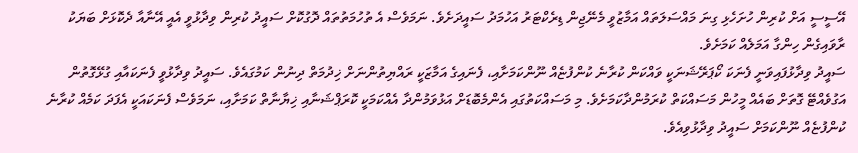އޭސީސީ އަށް ކުރިން ހުށަހެޅި ގިނަ މައްސަލަތައް އަމާޒުވީ މެނޭޖިން ޑިރެކްޓަރު އަހުމަދު ސައީދަށެވެ. ނަމަވެސް އެ ތުހުމަތުތައް ދޮގުކޮށް ސައީދު ކުރިން ވިދާޅުވީ އެއީ އޭނާއާ ދެކޮޅަށް ބަޔަކު ރާވައިގެން ހިންގާ އަމަލެއް ކަމަށެވެ.
ސައީދު ވިދާޅުފައިވަނީ ފެނަކަ ކޯޕަރޭޝަނަކީ ވައްކަން ކުރާނެ ކުންފުޏެއް ނޫންކަމަށާއި، ފެނައިގެ އަމާޒަކީ ރައްޔިތުންނަށް ޚިދުމަތް ދިނުން ކަމުގައެވެ. ސައީދު ވިދާޅުވީ ފެނަކައާއި ގުޅޭގޮތުން އަގުވެއްޓޭ ގޮތަށް ބައެއް މީހުން މަސައްކަތް ކުރަމުންދާކަމަށެވެ. މި މަސައްކަތުގައި އެންމެބޮޑަށް އަޅުވަމުންދާ އެއްކަމަކީ ކޮރަޕްޝަނާއި ޚިޔާނާތް ކަމަށާއި، ނަމަވެސް ފެނަކައަކީ އެފަދަ ކަމެއް ކުރާނެ ކުންފުޏެއް ނޫންކަމަށް ސައީދު ވިދާޅުވިއެވެ.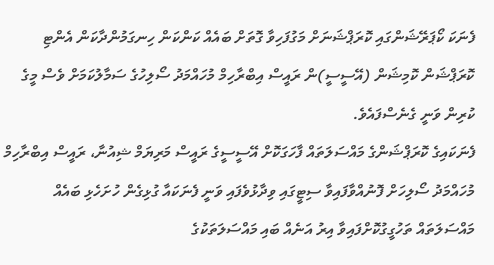ފެނަކަ ކޯޕަރޭޝަންގައި ކޮރަޕްޝަނަށް މަގުފަހިވާ ގޮތަށް ބައެއް ކަންކަން ހިނގަމުންދާކަން އެންޓި ކޮރަޕްޝަން ކޮމިޝަން (އޭސީސީ)ން ރައީސް އިބްރާހިމް މުހައްމަދު ސޯލިހުގެ ސަމާލުކަމަށް ވެސް މީގެ ކުރިން ވަނީ ގެނެސްފައެވެ.
ފެނަކައިގެ ކޮރަޕްޝަންގެ މައްސަލަތައް ފާހަގަކޮށް އޭސީސީގެ ރައީސް މަރިޔަމް ޝިއުނާ، ރައީސް އިބްރާހިމް މުހައްމަދު ސޯލިހަށް ފޮނުއްވާފައިވާ ސިޓީގައި ވިދާޅުވެފައި ވަނީ ފެނަކައާ ގުޅިގެން ހުށަހެޅި ބައެއް މައްސަލަތައް ތަހުގީގުކޮށްފައިވާ އިރު އަނެއް ބައި މައްސަލަތަކުގެ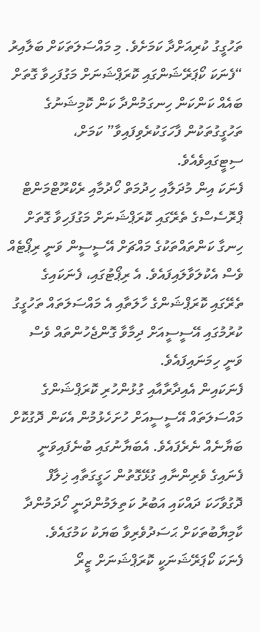ތަހުގީގު ކުރިއަށްދާ ކަމަށެވެ. މި މައްސަލަތަކަށް ބަލާއިރު “ފެނަކަ ކޯޕަރޭޝަންގައި ކޮރަޕްޝަނަށް މަގުފަހިވާ ގޮތަށް ބައެއް ކަންކަން ހިނގަމުންދާ ކަން ކޮމިޝަނުގެ ތަހުގީގުތަކުން ފާހަގަކުރެވިފައިވާ” ކަމަށް، ސިޓީގައިވެއެވެ.
ފެނަކަ އިން މުދަލާއި ހިދުމަތް ހޯދުމާއި ރެކްރޫޓްމަންޓް ޕްރޮސެސްގެ ތެރޭގައި ކޮރަޕްޝަނަށް މަގުފަހިވާ ގޮތަށް ހިނގާ ކަންތައްތަކުގެ މައްޗަށް އޭސީސީން ވަނީ ރިޕޯޓެއް ވެސް އެކުލަވާލައިފައެވެ. އެ ރިޕޯޓުގައި، ފެނަކައިގެ ތެރޭގައި ކޮރަޕްޝަންގެ ހާލަތާއި އެ މައްސަލަތައް ތަހުގީގު ކުރުމުގައި އޭސީސީއަށް ދިމާވާ ގޮންޖެހުންތައް ވެސް ވަނީ ހިމަނައިފައެވެ.
ފެނަކައިން އެއިދާރާއާއި ގުޅުންހުރި ކޮރަޕްޝަންގެ މައްސަލަތައް އޭސީސީއަށް ހުށަހެޅުމުން އެކަން ދޮގުކޮށް ބަޔާނެއް ނެރެފައެވެ. އެބަޔާނުގައި ބުނެފައިވަނީ ފެނައިގެ ވެރިންނާއި ގުޅޭގޮތުން ހަގީގަތާއި ޚިލާފް ދޮގުވާހަކަ ދައްކައި އަބުރު ކަތިލަމުންދަނީ ހޯދަމުންދާ ކާމިޔާބުތަކަށް ޙަސަދުވެރިވާ ބަޔަކު ކަމުގައެވެ.
ފެނަކަ ކޯޕަރޭޝަނަކީ ކޮރަޕްޝަނަށް ޒީރޯ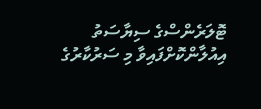ޓޮލަރެންސްގެ ސިޔާސަތު އިއުލާންކޮށްފައިވާ މި ސަރުކާރުގެ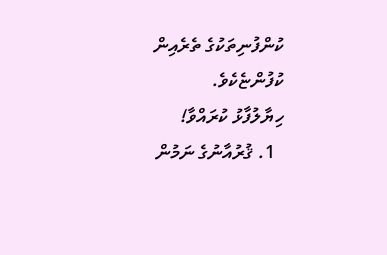ކުންފުނިތަކުގެ ތެރެއިން ކުފުންޏެކެވެ.
ހިޔާލުފާޅު ކުރައްވާ!
  1. ޤުރުއާނުގެ ނަމުން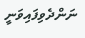ނަންދެވިފައިވަނީ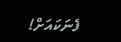ފެނަކައަށް!